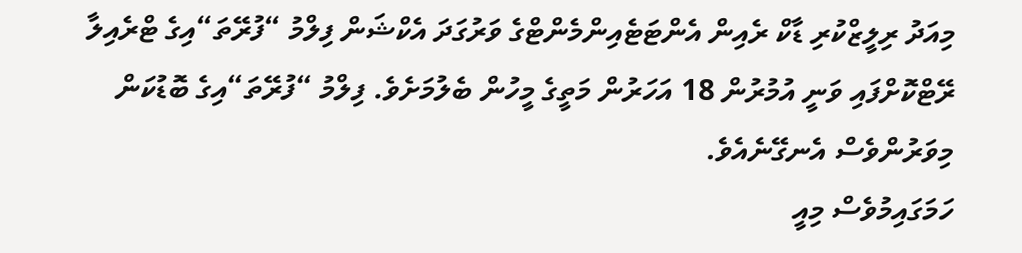މިއަދު ރިލީޒްކުރި ޑާކް ރެއިން އެންޓަޓެއިންމެންޓްގެ ވަރުގަދަ އެކްޝަން ފިލްމު “ފުރޭތަ“އިގެ ޓްރެއިލާ ރޭޓްކޮށްފައި ވަނީ އުމުރުން 18 އަހަރުން މަތީގެ މީހުން ބެލުމަށެވެ. ފިލްމު “ފުރޭތަ“އިގެ ބޮޑުކަން މިވަރުންވެސް އެނގޭނެއެވެ.
ހަމަގައިމުވެސް މިއީ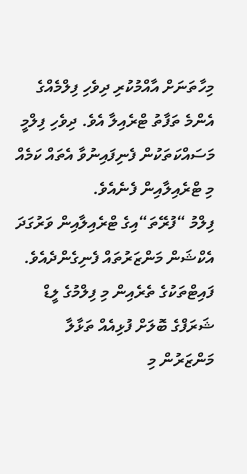މިހާތަނަށް އާއްމުކުރި ދިވެހި ފިލްމެއްގެ އެންމެ ތަފާތު ޓްރެއިލާ އެވެ. ދިވެހި ފިލްމީ މަސައްކަތަކުން ފެނިފައިނުވާ އެތައް ކަމެއް މި ޓްރެއިލާއިން ފެނެއެވެ.
ފިލްމު “ފުރޭތަ“އިގެ ޓްރެއިލާއިން ވަރުގަދަ އެކްޝަން މަންޒަރުތައް ފެނިގެންދެއެވެ. ފައިޓްތަކުގެ ތެރެއިން މި ފިލްމުގެ ލީޑް ޝަރަފްގެ ބޮލަށް ފުޅިއެއް ތަޅާލާ މަންޒަރުން މި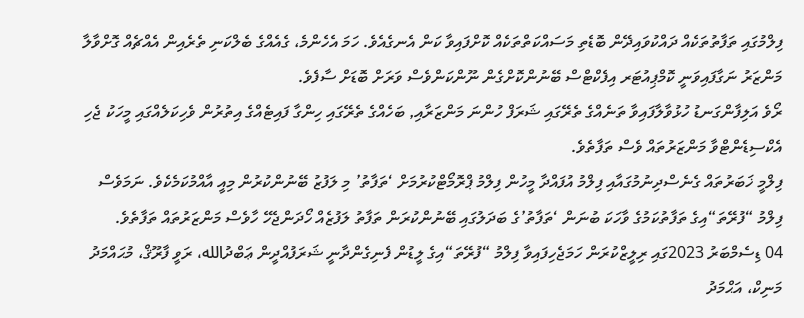ފިލްމުގައި ތަފާތުތަކެއް ދައްކުވައިދޭން ބޮޑެތި މަސައްކަތްތަކެއް ކޮށްފައިވާ ކަން އެނގެއެވެ. ހަމަ އެހެންމެ، ގެއެއްގެ ބެލްކަނި ތެރެއިން އެއްޗެއް ގޮށްވާލާ މަންޒަރު ނަގާފައިވަނީ ކޮމްޕިއުޓަރ އިފެކްޓްސް ބޭނުންކޮށްގެން ނޫންކަންވެސް ވަރަށް ބޮޑަށް ސާފެވެ.
ރޯވެ އަލިފާންގަނޑު ހުޅުވާލާފައިވާ ތަނެއްގެ ތެރޭގައި ޝަރަފް ހުންނަ މަންޒަރާއި, ބަހެއްގެ ތެރޭގައި ހިންގާ ފައިޓެއްގެ އިތުރުން ވެހިކަލެއްގައި މީހަކު ޖެހި އެކްސިޑެންޓްވާ މަންޒަރުތައް ވެސް ތަފާތެވެ.
ފިލްމީ ޚަބަރުތައް ގެނެސްދިނުމުގައާއި ފިލްމު އުފައްދާ މީހުން ފިލްމު ޕްރޮމޯޓްކުރުމަށް ‘ތަފާތު’ މި ލަފުޒު ބޭނުންކުރުން މިއީ އާއްމުކަމެކެވެ. ނަމަވެސް ފިލްމު “ފުރޭތަ“އިގެ ތަފާތުކަމުގެ ވާހަކަ ބުނަން ‘ތަފާތު’ގެ ބަދަލުގައި ބޭނުންކުރަން ތަފާތު ލަފުޒެއް ހޯދަންޖެހޭ ހާވެސް މަންޒަރުތައް ތަފާތެވެ.
04 ޑިސެމްބަރު 2023ގައި ރިލީޒްކުރަން ހަމަޖެހިފައިވާ ފިލްމު “ފުރޭތަ“އިގެ ލީޑުން ފެނިގެންދާނީ ޝަރަފުއްދީން ޢަބްދުالله، ރަވީ ފާރޫޤް، މުޙައްމަދު މަނިކް، އަޙްމަދު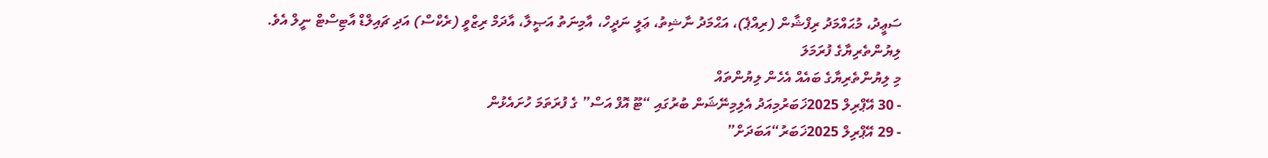ސަޢީދު، މުޙައްމަދު ރިފްޝާން (ރިއްޕެ)، އަޙްމަދު ނާޝިތު، ޢަލީ ނަދީހް، އާމިނަތު އަޞީލާ، އާދަމް ރިޒްވީ (ރެކްސް) އަދި ޗައިލްޑް އާޓިސްޓް ނީލް އެވެ.
ލިޔުންތެރިޔާގެ ފުރަމަލަ
މި ލިޔުންތެރިޔާގެ ބައެއް އެހެން ލިޔުންތައް
- 30 އޭޕްރިލް 2025ޚަބަރުމިއަދު އެލިމިނޭޝަން ބުރުގައި “ޓޫ އޮފް އަސް” ގެ ފުރަތަމަ ހުށައެޅުން
- 29 އޭޕްރިލް 2025ޚަބަރު“އަބަދަށް”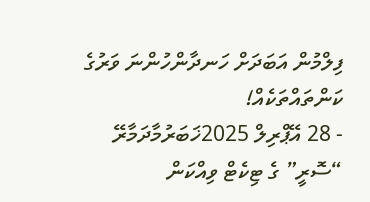ފިލްމުން އަބަދަށް ހަނދާންހުންނަ ވަރުގެ ކަންތައްތަކެއް!
- 28 އޭޕްރިލް 2025ޚަބަރުމާދަމާރޭ “ސޮރީ” ގެ ޓިކެޓް ވިއްކަން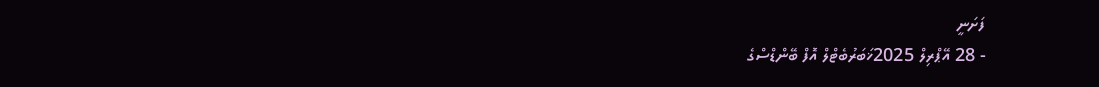ފަށަނީ
- 28 އޭޕްރިލް 2025ޚަބަރުބެޓްލް އޮފް ބޭންޑްސްގެ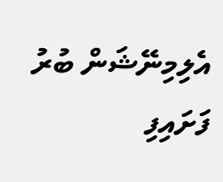އެލިމިނޭޝަން ބުރު ފަށައިފި